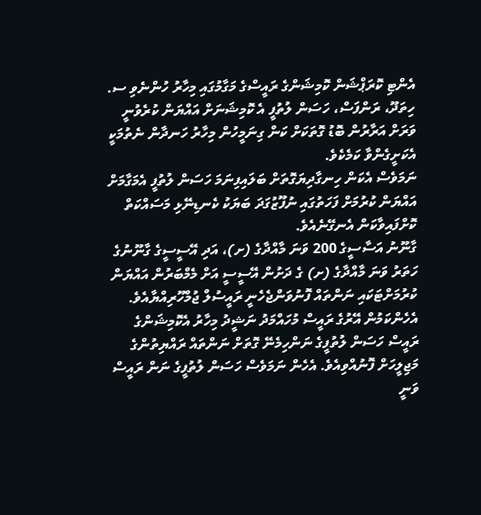އެންޓި ކޮރަޕްޝަން ކޮމިޝަންގެ ރައީސްގެ މަގާމުގައި މިހާރު ހުންނެވި ސ. ހިތަދޫ، ރަންފަސް، ހަސަން ލުތުފީ އެ ކޮމިޝަނަށް އައްޔަން ކުރެވުނީ ވަރަށް އަރާރުން ބޮޑު ގޮތަކަށް ކަން ގިނަމީހުން މިހާރު ހަނދާން ނެތުމަކީ އެކަށީގެންވާ ކަމެކެވެ.
ނަމަވެސް އެކަން ހިނގާދިޔަގޮތަށް ބަލައިފިނަމަ ހަސަން ލުތުފީ އެމަގާމަށް އައްޔަން ކުރުމަށް ފަހަތުގައި ނުފޫޒުގަދަ ބަޔަކު ކެނޑިނޭޅި މަސައްކަތް ކޮށްފައިވާކަން އެނގޭނެއެވެ.
ގާނޫނު އަސާސީގެ 200 ވަނަ މާއްދާގެ (ށ)، އަދި އޭސީސީގެ ގާނޫނުގެ ހަތަރު ވަނަ މާއްދާގެ (ށ) ގެ ދަށުން އޭސީސީ އަށް މެމްބަރުން އައްޔަން ކުރުމަށްޓަކައި ނަންތައް ފޮނުވަންޖެހެނީ ރައީސުލް ޖުމްހޫރިއްޔާއެވެ.
އެހެންކަމުން އޭރުގެ ރައީސް މުހައްމަދު ނަޝީދު މިހާރު އެކޮމިޝަންގެ ރައީސް ހަސަން ލުތުފީގެ ނަންހިމެނޭ ގޮތަށް ނަންތައް ރައްޔިތުންގެ މަޖިލީހަށް ފޮނުއްވިއެވެ. އެހެން ނަމަވެސް ހަސަން ލުތުފީގެ ނަން ރައީސް ވަނީ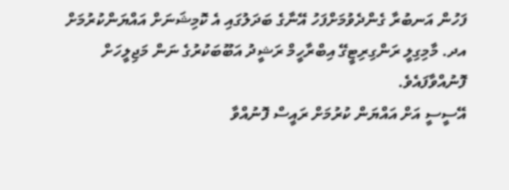ފަހުން އަނބުރާ ގެންދެވުމަށްފަހު އޭނާގެ ބަދަލުގައި އެ ކޮމިޝަނަށް އައްޔަންކުރުމަށް އދ. މާމިގިލީ ރަންގިރިޓީގޭ އިބްރާހީމް ރަޝީދު އަބޫބަކުރުގެ ނަން މަޖިލީހަށް ފޮނުއްވާފައެވެ.
އޭސީސީ އަށް އައްޔަން ކުރުމަށް ރައީސް ފޮނުއްވާ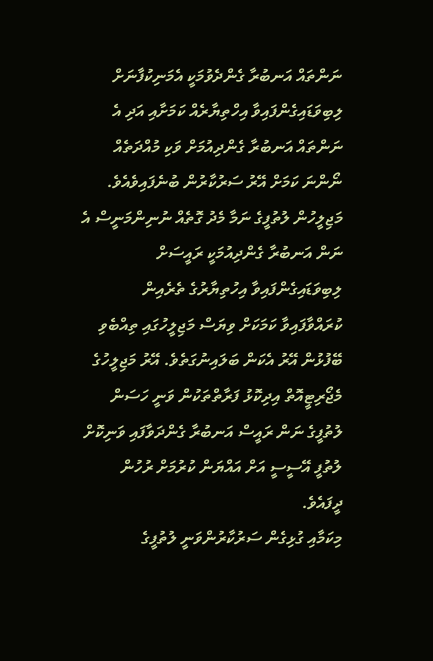ނަންތައް އަނބުރާ ގެންދެވުމަކީ އެމަނިކުފާނަށް ލިބިވަޑައިގެންފައިވާ އިހްތިޔާރެއް ކަމަށާއި އަދި އެ ނަންތައް އަނބުރާ ގެންދިއުމަށް ވަކި މުއްދަތެއް ނޯންނަ ކަމަށް އޭރު ސަރުކާރުން ބުނެފައިވެއެވެ.
މަޖިލީހުން ލުތުފީގެ ނަމާ މެދު ގޮތެއް ނުނިންމަނީސް އެ ނަން އަނބުރާ ގެންދިއުމަކީ ރައީސަށް ލިބިވަޑައިގެންފައިވާ އިހުތިޔާރުގެ ތެރެއިން ކުރައްވާފައިވާ ކަމަކަށް ވިޔަސް މަޖިލީހުގައި ތިއްބެވި ބޭފުޅުން އޭރު އެކަން ބަލައިނުގަތެވެ. އޭރު މަޖިލީހުގެ މެޖޯރިޓީއޮތް އިދިކޮޅު ފަރާތްތަކުން ވަނީ ހަސަން ލުތުފީގެ ނަން ރައީސް އަނބުރާ ގެންދަވާފައި ވަނިކޮށް ލުތުފީ އޭސީސީ އަށް އައްޔަން ކުރުމަށް ރުހުން ދީފައެވެ.
މިކަމާއި ގުޅިގެން ސަރުކާރުންވަނީ ލުތުފީގެ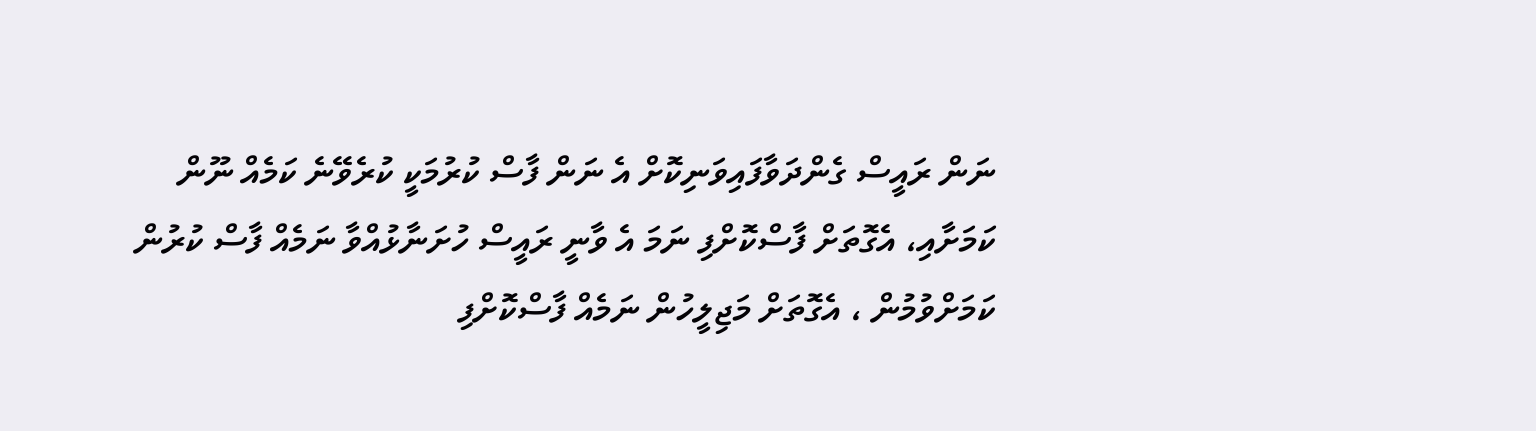ނަން ރައީސް ގެންދަވާފައިވަނިކޮށް އެ ނަން ފާސް ކުރުމަކީ ކުރެވޭނެ ކަމެއް ނޫން ކަމަށާއި، އެގޮތަށް ފާސްކޮށްފި ނަމަ އެ ވާނީ ރައީސް ހުށަނާޅުއްވާ ނަމެއް ފާސް ކުރުން ކަމަށްވުމުން ، އެގޮތަށް މަޖިލީހުން ނަމެއް ފާސްކޮށްފި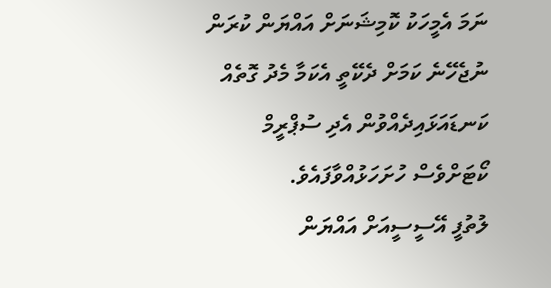ނަމަ އެމީހަކު ކޮމިޝަނަށް އައްޔަން ކުރަން ނުޖެހޭނެ ކަމަށް ދެކޭތީ އެކަމާ މެދު ގޮތެއް ކަނޑައަޅައިދެއްވުން އެދި ސުޕްރީމް ކޯޓަށްވެސް ހުށަހަޅުއްވާފައެވެ.
ލުތުފީ އޭސީސީއަށް އައްޔަން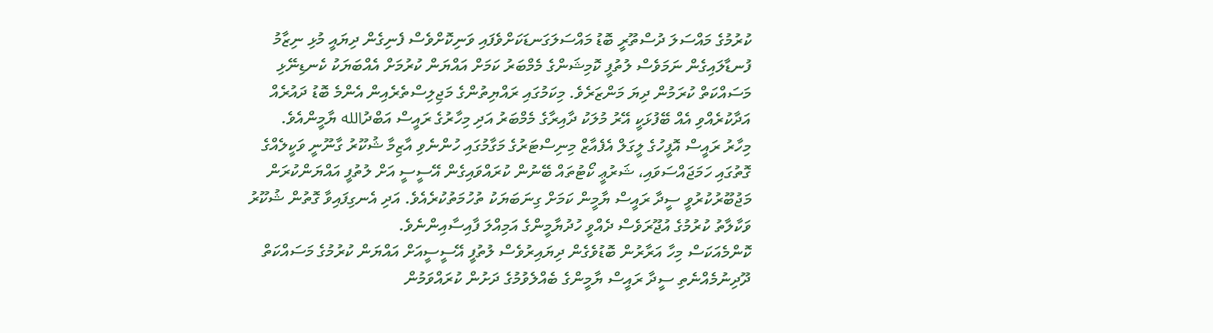ކުރުމުގެ މައްސަލަ ދުސްތޫރީ ބޮޑު މައްސަލަގަނޑަކަށްވެފައި ވަނިކޮށްވެސް ފެނިގެން ދިޔައީ މުޅި ނިޒާމު ފުނޑާލައިގެން ނަމަވެސް ލުތުފީ ކޮމިޝަންގެ މެމްބަރު ކަމަށް އައްޔަން ކުރުމަށް އެއްބަޔަކު ކެނޑިނޭޅި މަސައްކަތް ކުރަމުން ދިޔަ މަންޒަރެވެ. މިކަމުގައި ރައްޔިތުންގެ މަޖިލިސްތެރެއިން އެންމެ ބޮޑު ދައުރެއް އަދާކުރެއްވި އެއް ބޭފުޅަކީ އޭރު މުލަކު ދާއިރާގެ މެމްބަރު އަދި މިހާރުގެ ރައީސް އަބްދުالله ޔާމީންއެވެ.
މިހާރު ރައީސް އޮފީހުގެ ލީގަލް އެފެއާޒް މިނިސްޓަރުގެ މަގާމުގައި ހުންނެވި އާޒިމާ ޝުކޫރު ގާނޫނީ ވަކީލެއްގެ ގޮތުގައި ހަމަޖައްސަވައި، ޝަރުޢީ ކޯޓުތައް ބޭނުން ކުރައްވައިގެން އޭސީސީ އަށް ލުތުފީ އައްޔަންކުރަން މަޖުބޫރުކުރުވީ ސީދާ ރައީސް ޔާމީން ކަމަށް ގިނަބަޔަކު ތުހުމަތުކުރެއެވެ. އަދި އެނގިފައިވާ ގޮތުން ޝުކޫރު ވަކާލާތު ކުރުމުގެ އުޖޫރަވެސް ދެއްވީ ހުދުޔާމީންގެ އަމިއްލަ ފާއިސާއިންނެވެ.
ކޮންމެއަކަސް މިހާ އަރާރުން ބޮޑުވެގެން ދިޔައިރުވެސް ލުތުފީ އޭސީސީއަށް އައްޔަން ކުރުމުގެ މަސައްކަތް ދޫދިނުމެއްނެތި ސީދާ ރައީސް ޔާމީންގެ ބެއްލެވުމުގެ ދަށުން ކުރައްވަމުން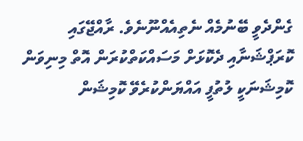ގެންދެވީ ބޭނުމެއް ނެތިއެއްނޫނެވެ. ރާއްޖޭގައި ކޮރަޕްޝަނާއި ދެކޮޅަށް މަސައްކަތްކުރަން އޮތް މިނިވަން ކޮމިޝަނަކީ ލުތުފީ އައްޔަންކުރެވޭ ކޮމިޝަން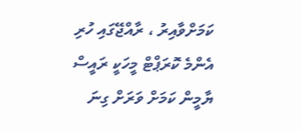ކަމަށްވާއިރު ، ރާއްޖޭގައި ހުރި އެންމެ ކޮރަޕްޓް މީހަކީ ރައީސް ޔާމީން ކަމަށް ވަރަށް ގިނަ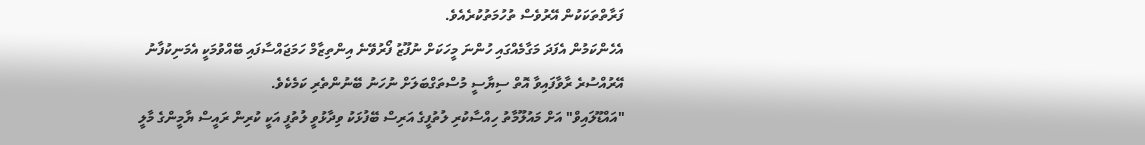ފަރާތްތަކަކުން އޭރުވެސް ތުހުމަތުކުރެއެވެ.
އެހެންކަމުން އެފަދަ މަގާމެއްގައި ހުންނަ މީހަކަށް ނުފޫޒު ފޯރުވޭނެ އިންތިޒާމް ހަމަޖައްސާފައި ބޭއްވުމަކީ އެމަނިކުފާނު އޭރުއްސުރެ ރާވާފައިވާ އޮތް ސިޔާސީ މުސްތަގްބަލަށް ނުހަނު ބޭނުންތެރި ކަމެކެވެ.
"އައްޑޫލައިވް" އަށް މައުލޫމާތު ހިއްސާކުރި ލުތުފީގެ އަރިސް ބޭފުޅަކު ވިދާޅުވީ ލުތުފީ އަކީ ކުރިން ރައީސް ޔާމީންގެ މާލީ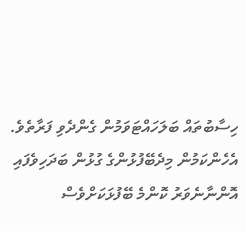ހިސާބުތައް ބަލަހައްޓަވަމުން ގެންދެވި ފަރާތެވެ. އެހެންކަމުން މިދެބޭފުޅުންގެ ގުޅުން ބަދަހިވެފައި އޮންނާނެވަރު ކޮންމެ ބޭފުޅަކަށްވެސް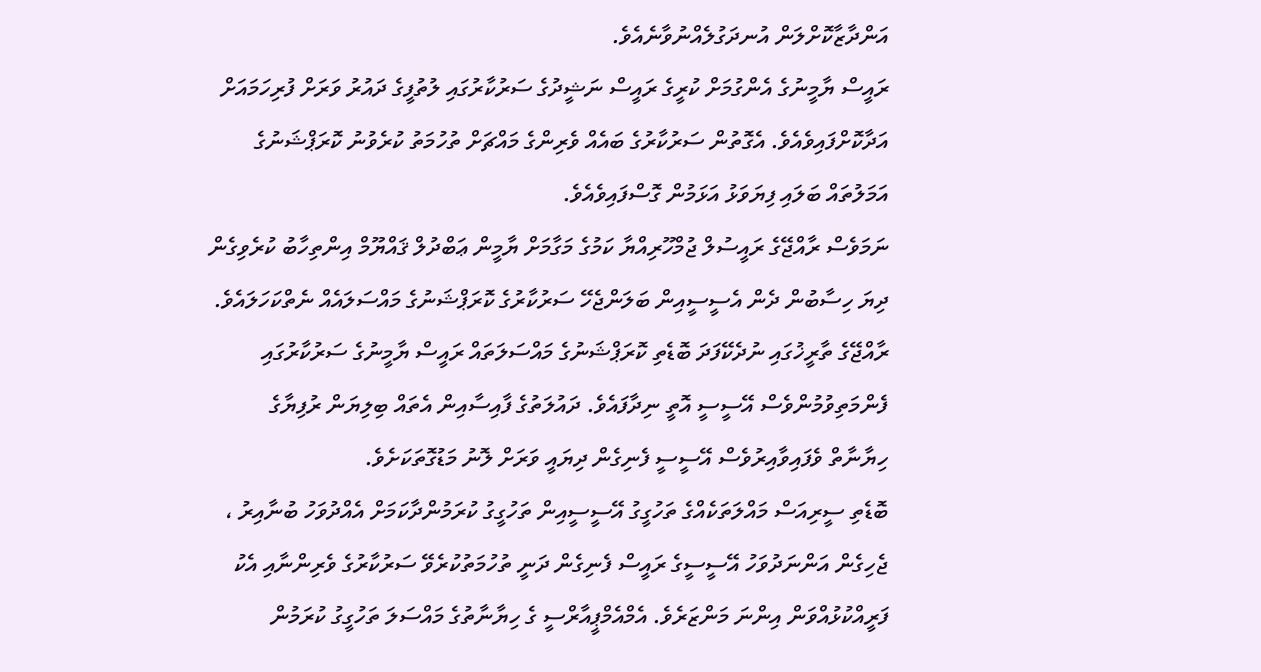އަންދާޒާކޮށްލަން އުނދަގުލެއްނުވާނެއެވެ.
ރައީސް ޔާމީނުގެ އެންގުމަށް ކުރީގެ ރައީސް ނަޝީދުގެ ސަރުކާރުގައި ލުތުފީގެ ދައުރު ވަރަށް ފުރިހަމައަށް އަދާކޮށްފައިވެއެވެ. އެގޮތުން ސަރުކާރުގެ ބައެއް ވެރިންގެ މައްޗަށް ތުހުމަތު ކުރެވުނު ކޮރަޕްޝަނުގެ އަމަލުތައް ބަލައި ފިޔަވަޅު އަޅަމުން ގޮސްފައިވެއެވެ.
ނަމަވެސް ރާއްޖޭގެ ރައީސުލް ޖުމްހޫރިއްޔާ ކަމުގެ މަގާމަށް ޔާމީން ޢަބްދުލް ޤައްޔޫމް އިންތިހާބު ކުރެވިގެން ދިޔަ ހިސާބުން ދެން އެސީސީއިން ބަލަންޖެހޭ ސަރުކާރުގެ ކޮރަޕްޝަނުގެ މައްސަލައެއް ނެތްކަހަލައެވެ.
ރާއްޖޭގެ ތާރީޚުގައި ނުދެކޭފަދަ ބޮޑެތި ކޮރަޕްޝަނުގެ މައްސަލަތައް ރައީސް ޔާމީނުގެ ސަރުކާރުގައި ފެންމަތިވުމުންވެސް އޭސީސީ އޮތީ ނިދާފައެވެ. ދައުލަތުގެ ފާއިސާއިން އެތައް ބިލިޔަން ރުފިޔާގެ ހިޔާނާތް ވެފައިވާއިރުވެސް އޭސީސީ ފެނިގެން ދިޔައީ ވަރަށް ލޮނު މަޑުގޮތަކަށެވެ.
ބޮޑެތި ސީރިއަސް މައްލަތަކެއްގެ ތަހުގީގު އޭސީސީއިން ތަހުގީގު ކުރަމުންދާކަމަށް އެއްދުވަހު ބުނާއިރު ، ޖެހިގެން އަންނަދުވަހު އޭސީސީގެ ރައީސް ފެނިގެން ދަނީ ތުހުމަތުކުރެވޭ ސަރުކާރުގެ ވެރިންނާއި އެކު ފަރީއްކުޅުއްވަން އިންނަ މަންޒަރެވެ. އެމްއެމްޕީއާރްސީ ގެ ހިޔާނާތުގެ މައްސަލަ ތަހުގީގު ކުރަމުން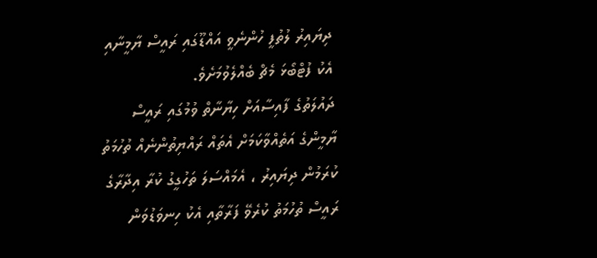ދިޔައިރު ލުތުފީ ހުންނެވީ އައްޑޫގައި ރައީސް ޔާމީނާއި އެކު ފުޓްބޯޅަ މެޗް ބެއްލެވުމަށެވެ.
ދައުލަތުގެ ފާއިސާއަށް ހިޔާނާތް ވުމުގައި ރައީސް ޔާމީންގެ އަތެއްވާކަމަށް އެތައް ރައްޔިތުންނެއް ތުހުމަތު ކުރަމުން ދިޔައިރު ، އެމައްސަލަ ތަހުގީގު ކުރާ އިދާރާގެ ރައީސް ތުހުމަތު ކުރެވޭ ފަރާތާއި އެކު ހިނވަޑުވަން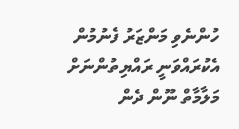ހުންނެވި މަންޒަރު ފެނުމުން އެކުރައްވަނީ ރައްޔިތުންނަށް މަލާމާތް ނޫން ދެން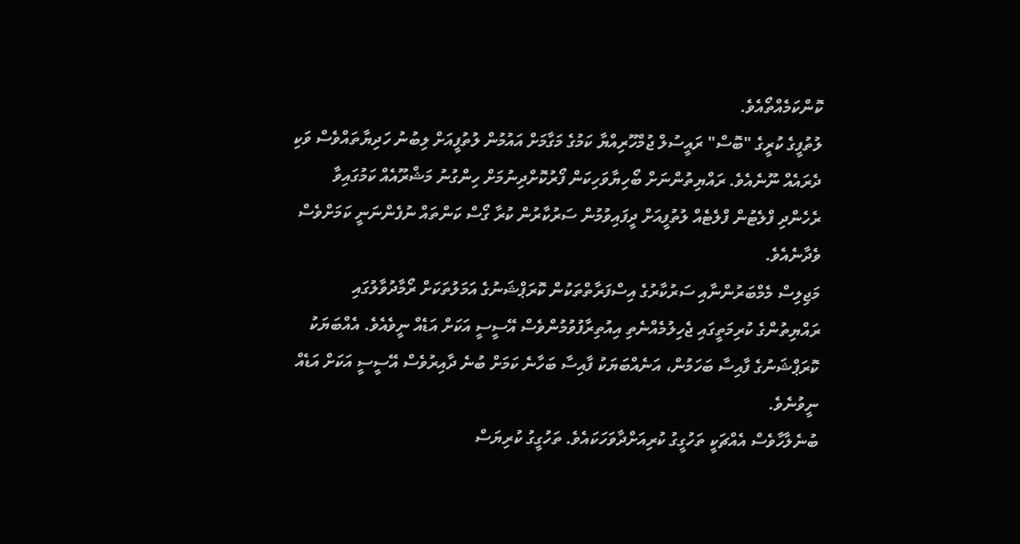ކޮންކަމެއްތޯއެވެ.
ލުތުފީގެ ކުރީގެ "ބޮސް" ރައީސުލް ޖުމްހޫރިއްޔާ ކަމުގެ މަގާމަށް އައުމުން ލުތުފީއަށް ލިބުނު ހަދިޔާތައްވެސް ވަކި ދެރައެއް ނޫނެއެވެ. ރައްޔިތުންނަށް ބޯހިޔާވަހިކަން ފޯރުކޮށްދިނުމަށް ހިންގުނު މަޝްރޫއެއް ކަމުގައިވާ ރެހެންދި ފްލެޓުން ފްލެޓެއް ލުތުފީއަށް ދީފައިވުމުން ސަރުކާރުން ކުރާ ގޯސް ކަންތައް ނުފެންނަނީ ކަމަށްވެސް ވެދާނެއެވެ.
މަޖިލިސް މެމްބަރުންނާއި ސަރުކާރުގެ އިސްފަރާތްތަކުން ކޮރަޕްޝަނުގެ އަމަލުތަކަށް ރޯމާދުވާލުގައި ރައްޔިތުންގެ ކުރިމަތީގައި ޖެހިލުމެއްނެތި އިއުތިރާފުވުމުންވެސް އޭސީސީ އަކަށް އަޑެއް ނީވެއެވެ. އެއްބަޔަކު ކޮރަޕްޝަނުގެ ފާއިސާ ބަހަމުން، އަނެއްބަޔަކު ފާއިސާ ބަހާނެ ކަމަށް ބުނެ ދާއިރުވެސް އޭސީސީ އަކަށް އަޑެއް ނީވުނެވެ.
ބުނެލާހާވެސް އެއްޗަކީ ތަހުގީގު ކުރިއަށްދާވަހަކައެވެ. ތަހުގީގު ކުރިޔަސް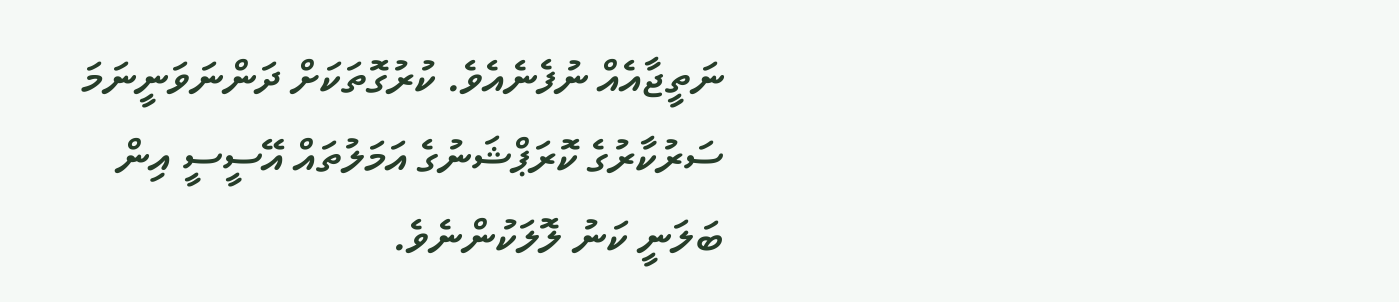ނަތީޖާއެއް ނުފެނެއެވެ. ކުރުގޮތަކަށް ދަންނަވަނީނަމަ ސަރުކާރުގެ ކޮރަޕްޝަނުގެ އަމަލުތައް އޭސީސީ އިން ބަލަނީ ކަނު ލޮލަކުންނެވެ.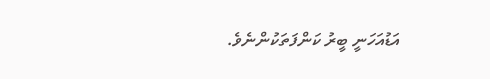އަޑުއަހަނީ ބީރު ކަންފަތަކުންނެވެ.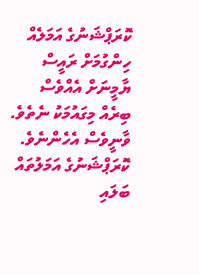ކޮރަޕްޝަނުގެ އަމަލެއް ހިންގުމަށް ރައީސް ޔާމީނަށް އެއްވެސް ބިރެއް މިގައުމަކު ނެތެވެ. ވާނީވެސް އެހެންނެވެ. ކޮރަޕްޝަނުގެ އަމަލުތައް ބަލައި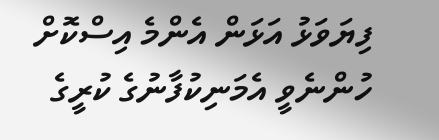ފިޔަވަޅު އަޅަން އެންމެ އިސްކޮށް ހުންނެވީ އެމަނިކުފާނުގެ ކުރީގެ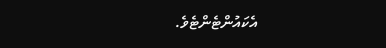އެކައުންޓެންޓެވެ.